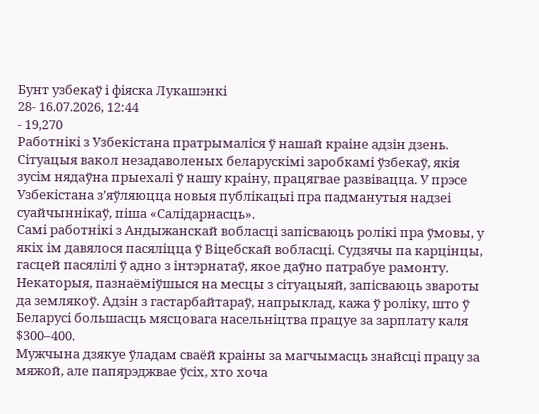Бунт узбекаў і фіяска Лукашэнкі
28- 16.07.2026, 12:44
- 19,270
Работнікі з Узбекістана пратрымаліся ў нашай краіне адзін дзень.
Сітуацыя вакол незадаволеных беларускімі заробкамі ўзбекаў, якія зусім нядаўна прыехалі ў нашу краіну, працягвае развівацца. У прэсе Узбекістана з’яўляюцца новыя публікацыі пра падманутыя надзеі суайчыннікаў, піша «Салідарнасць».
Самі работнікі з Андыжанскай вобласці запісваюць ролікі пра ўмовы, у якіх ім давялося пасяліцца ў Віцебскай вобласці. Судзячы па карцінцы, гасцей пасялілі ў адно з інтэрнатаў, якое даўно патрабуе рамонту.
Некаторыя, пазнаёміўшыся на месцы з сітуацыяй, запісваюць звароты да землякоў. Адзін з гастарбайтараў, напрыклад, кажа ў роліку, што ў Беларусі большасць мясцовага насельніцтва працуе за зарплату каля $300–400.
Мужчына дзякуе ўладам сваёй краіны за магчымасць знайсці працу за мяжой, але папярэджвае ўсіх, хто хоча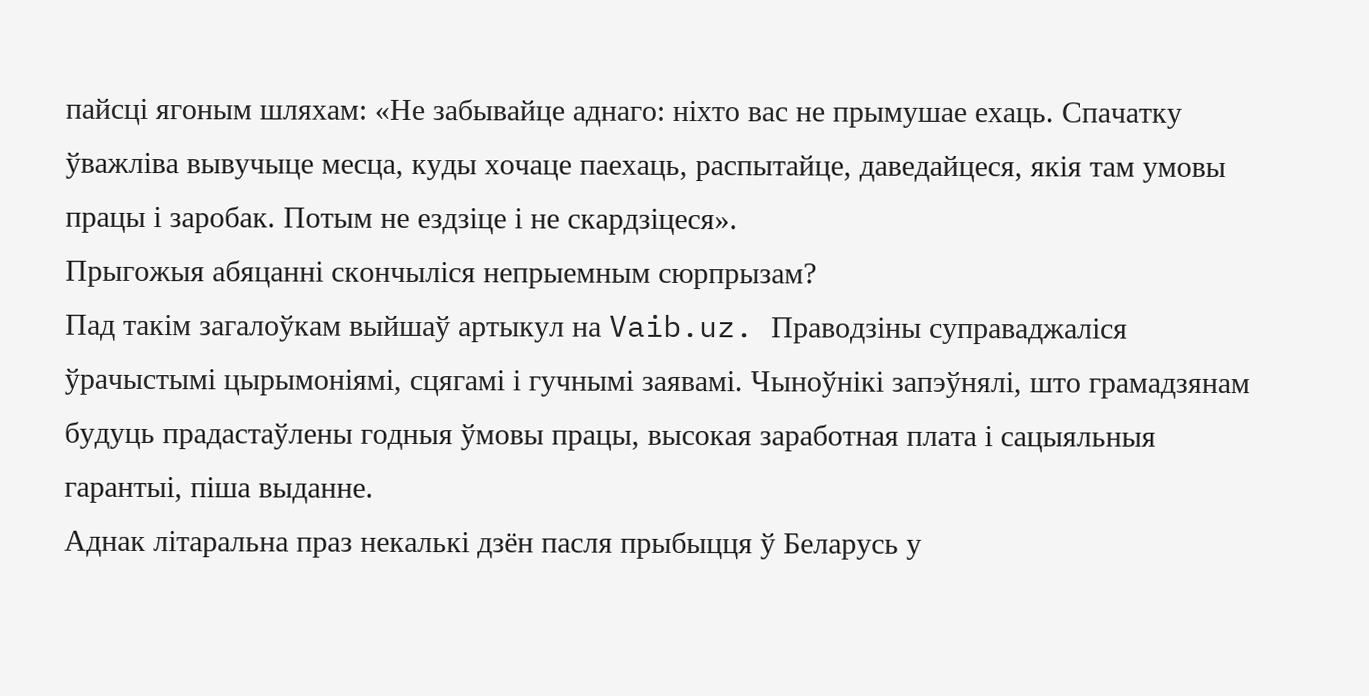пайсці ягоным шляхам: «Не забывайце аднаго: ніхто вас не прымушае ехаць. Спачатку ўважліва вывучыце месца, куды хочаце паехаць, распытайце, даведайцеся, якія там умовы працы і заробак. Потым не ездзіце і не скардзіцеся».
Прыгожыя абяцанні скончыліся непрыемным сюрпрызам?
Пад такім загалоўкам выйшаў артыкул на Vaib.uz. Праводзіны суправаджаліся ўрачыстымі цырымоніямі, сцягамі і гучнымі заявамі. Чыноўнікі запэўнялі, што грамадзянам будуць прадастаўлены годныя ўмовы працы, высокая заработная плата і сацыяльныя гарантыі, піша выданне.
Аднак літаральна праз некалькі дзён пасля прыбыцця ў Беларусь у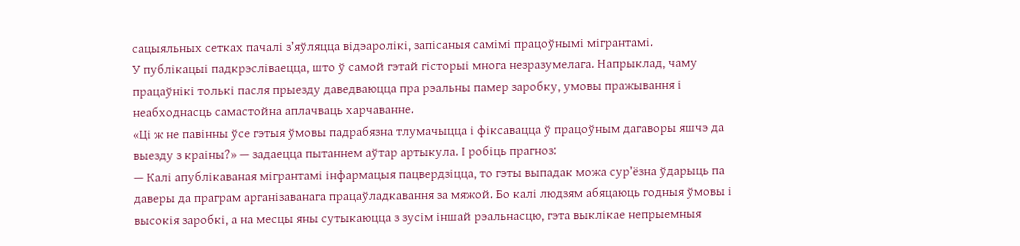сацыяльных сетках пачалі з’яўляцца відэаролікі, запісаныя самімі працоўнымі мігрантамі.
У публікацыі падкрэсліваецца, што ў самой гэтай гісторыі многа незразумелага. Напрыклад, чаму працаўнікі толькі пасля прыезду даведваюцца пра рэальны памер заробку, умовы пражывання і неабходнасць самастойна аплачваць харчаванне.
«Ці ж не павінны ўсе гэтыя ўмовы падрабязна тлумачыцца і фіксавацца ў працоўным дагаворы яшчэ да выезду з краіны?» — задаецца пытаннем аўтар артыкула. І робіць прагноз:
— Калі апублікаваная мігрантамі інфармацыя пацвердзіцца, то гэты выпадак можа сур’ёзна ўдарыць па даверы да праграм арганізаванага працаўладкавання за мяжой. Бо калі людзям абяцаюць годныя ўмовы і высокія заробкі, а на месцы яны сутыкаюцца з зусім іншай рэальнасцю, гэта выклікае непрыемныя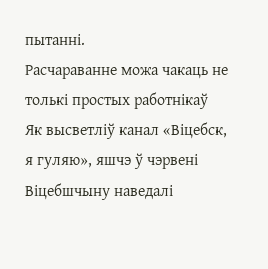пытанні.
Расчараванне можа чакаць не толькі простых работнікаў
Як высветліў канал «Віцебск, я гуляю», яшчэ ў чэрвені Віцебшчыну наведалі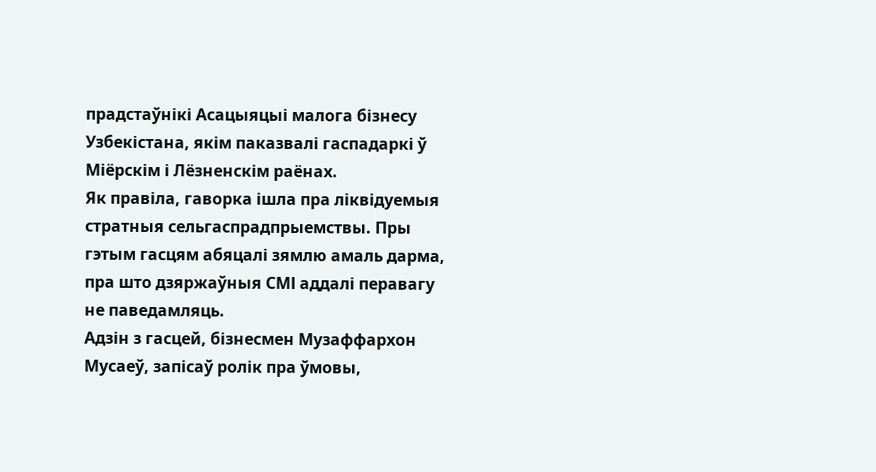прадстаўнікі Асацыяцыі малога бізнесу Узбекістана, якім паказвалі гаспадаркі ў Міёрскім і Лёзненскім раёнах.
Як правіла, гаворка ішла пра ліквідуемыя стратныя сельгаспрадпрыемствы. Пры гэтым гасцям абяцалі зямлю амаль дарма, пра што дзяржаўныя СМІ аддалі перавагу не паведамляць.
Адзін з гасцей, бізнесмен Музаффархон Мусаеў, запісаў ролік пра ўмовы,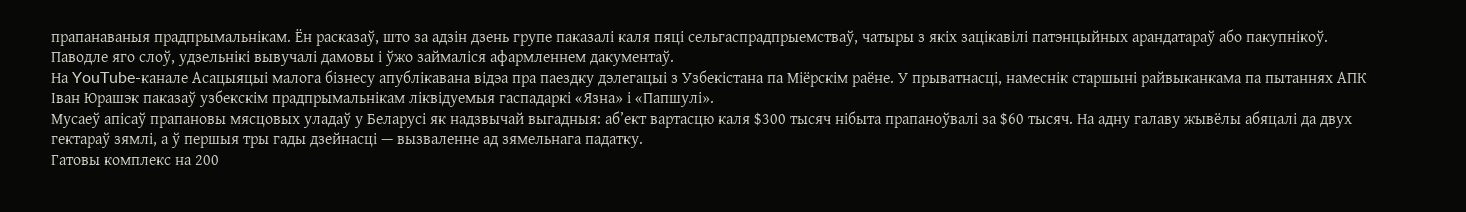прапанаваныя прадпрымальнікам. Ён расказаў, што за адзін дзень групе паказалі каля пяці сельгаспрадпрыемстваў, чатыры з якіх зацікавілі патэнцыйных арандатараў або пакупнікоў.
Паводле яго слоў, удзельнікі вывучалі дамовы і ўжо займаліся афармленнем дакументаў.
На YouTube-канале Асацыяцыі малога бізнесу апублікавана відэа пра паездку дэлегацыі з Узбекістана па Міёрскім раёне. У прыватнасці, намеснік старшыні райвыканкама па пытаннях АПК Іван Юрашэк паказаў узбекскім прадпрымальнікам ліквідуемыя гаспадаркі «Язна» і «Папшулі».
Мусаеў апісаў прапановы мясцовых уладаў у Беларусі як надзвычай выгадныя: аб’ект вартасцю каля $300 тысяч нібыта прапаноўвалі за $60 тысяч. На адну галаву жывёлы абяцалі да двух гектараў зямлі, а ў першыя тры гады дзейнасці — вызваленне ад зямельнага падатку.
Гатовы комплекс на 200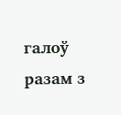галоў разам з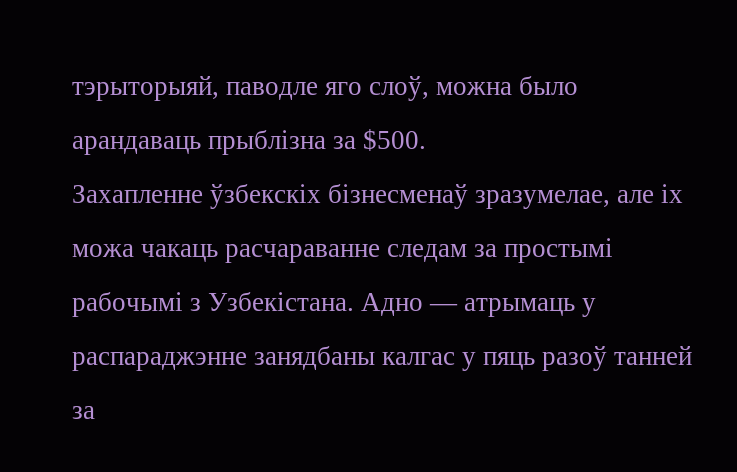тэрыторыяй, паводле яго слоў, можна было арандаваць прыблізна за $500.
Захапленне ўзбекскіх бізнесменаў зразумелае, але іх можа чакаць расчараванне следам за простымі рабочымі з Узбекістана. Адно — атрымаць у распараджэнне занядбаны калгас у пяць разоў танней за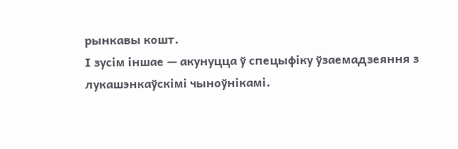рынкавы кошт.
І зусім іншае — акунуцца ў спецыфіку ўзаемадзеяння з лукашэнкаўскімі чыноўнікамі.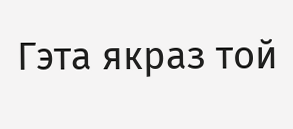Гэта якраз той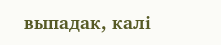выпадак, калі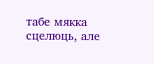табе мякка сцелюць, але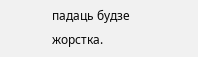падаць будзе жорстка.